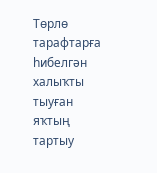Төрлө тарафтарға һибелгән халыҡты тыуған яҡтың тартыу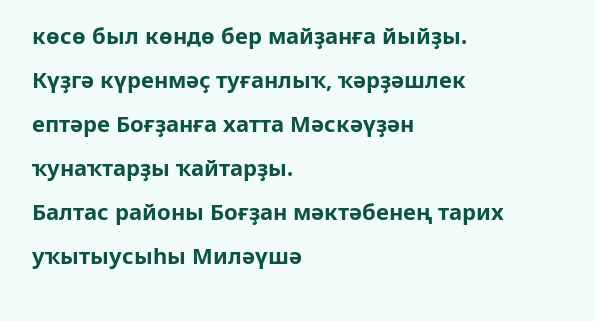көсө был көндө бер майҙанға йыйҙы. Күҙгә күренмәҫ туғанлыҡ, ҡәрҙәшлек ептәре Боғҙанға хатта Мәскәүҙән ҡунаҡтарҙы ҡайтарҙы.
Балтас районы Боғҙан мәктәбенең тарих уҡытыусыһы Миләүшә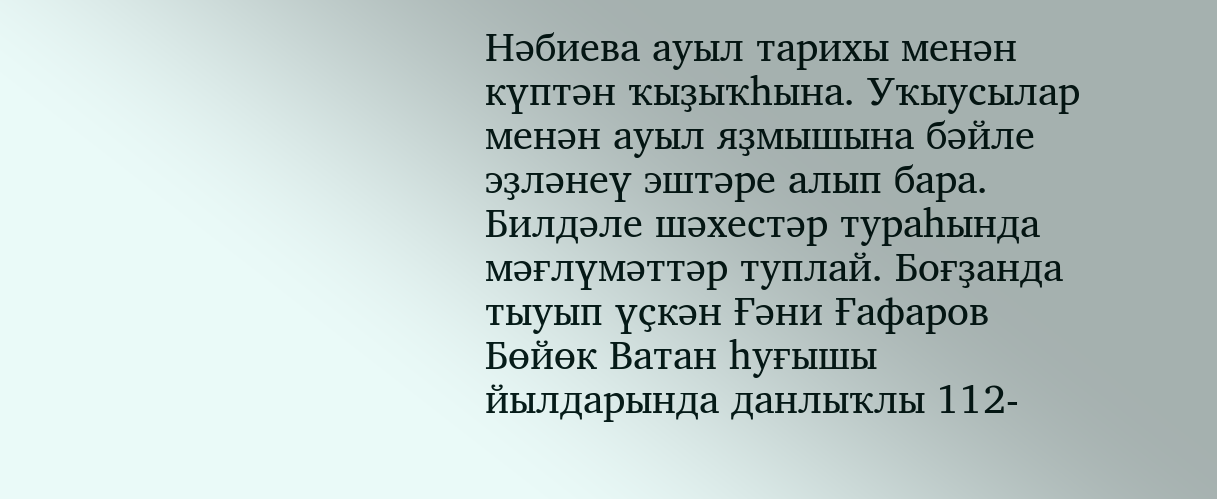Нәбиева ауыл тарихы менән күптән ҡыҙыҡһына. Уҡыусылар менән ауыл яҙмышына бәйле эҙләнеү эштәре алып бара. Билдәле шәхестәр тураһында мәғлүмәттәр туплай. Боғҙанда тыуып үҫкән Ғәни Ғафаров Бөйөк Ватан һуғышы йылдарында данлыҡлы 112-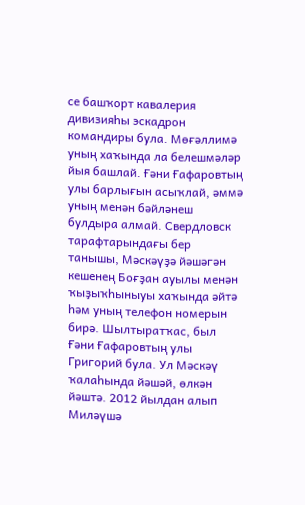се башҡорт кавалерия дивизияһы эскадрон командиры була. Мөғәллимә уның хаҡында ла белешмәләр йыя башлай. Ғәни Ғафаровтың улы барлығын асыҡлай, әммә уның менән бәйләнеш булдыра алмай. Свердловск тарафтарындағы бер танышы, Мәскәүҙә йәшәгән кешенең Боғҙан ауылы менән ҡыҙыҡһыныуы хаҡында әйтә һәм уның телефон номерын бирә. Шылтыратҡас, был Ғәни Ғафаровтың улы Григорий була. Ул Мәскәү ҡалаһында йәшәй, өлкән йәштә. 2012 йылдан алып Миләүшә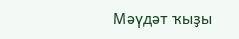Мәүдәт ҡыҙы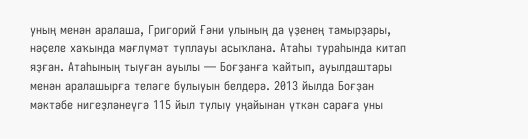уның менән аралаша, Григорий Ғәни улының да үҙенең тамырҙары, нәҫеле хаҡында мәғлүмәт туплауы асыҡлана. Атаһы тураһында китап яҙған. Атаһының тыуған ауылы — Боғҙанға ҡайтып, ауылдаштары менән аралашырға теләге булыуын белдерә. 2013 йылда Боғҙан мәктәбе нигеҙләнеүгә 115 йыл тулыу уңайынан үткән сараға уны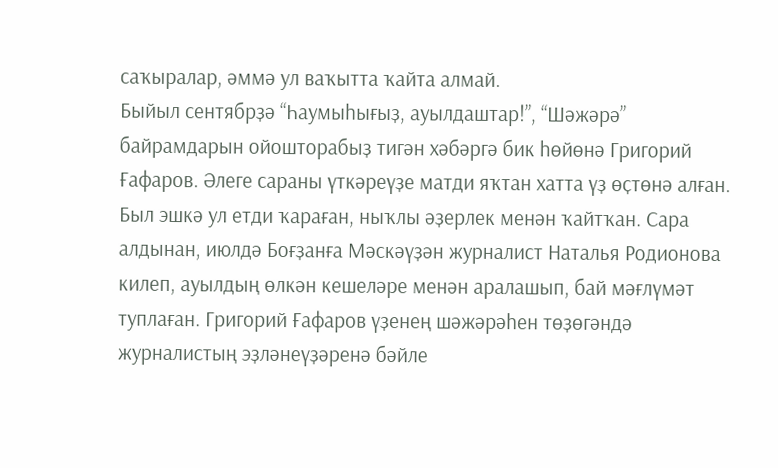саҡыралар, әммә ул ваҡытта ҡайта алмай.
Быйыл сентябрҙә “Һаумыһығыҙ, ауылдаштар!”, “Шәжәрә” байрамдарын ойошторабыҙ тигән хәбәргә бик һөйөнә Григорий Ғафаров. Әлеге сараны үткәреүҙе матди яҡтан хатта үҙ өҫтөнә алған. Был эшкә ул етди ҡараған, ныҡлы әҙерлек менән ҡайтҡан. Сара алдынан, июлдә Боғҙанға Мәскәүҙән журналист Наталья Родионова килеп, ауылдың өлкән кешеләре менән аралашып, бай мәғлүмәт туплаған. Григорий Ғафаров үҙенең шәжәрәһен төҙөгәндә журналистың эҙләнеүҙәренә бәйле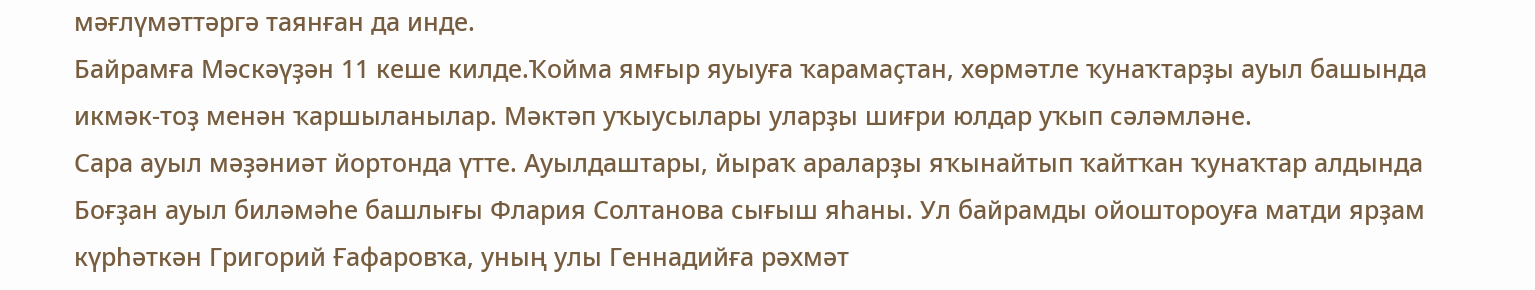мәғлүмәттәргә таянған да инде.
Байрамға Мәскәүҙән 11 кеше килде.Ҡойма ямғыр яуыуға ҡарамаҫтан, хөрмәтле ҡунаҡтарҙы ауыл башында икмәк-тоҙ менән ҡаршыланылар. Мәктәп уҡыусылары уларҙы шиғри юлдар уҡып сәләмләне.
Сара ауыл мәҙәниәт йортонда үтте. Ауылдаштары, йыраҡ араларҙы яҡынайтып ҡайтҡан ҡунаҡтар алдында Боғҙан ауыл биләмәһе башлығы Флария Солтанова сығыш яһаны. Ул байрамды ойоштороуға матди ярҙам күрһәткән Григорий Ғафаровҡа, уның улы Геннадийға рәхмәт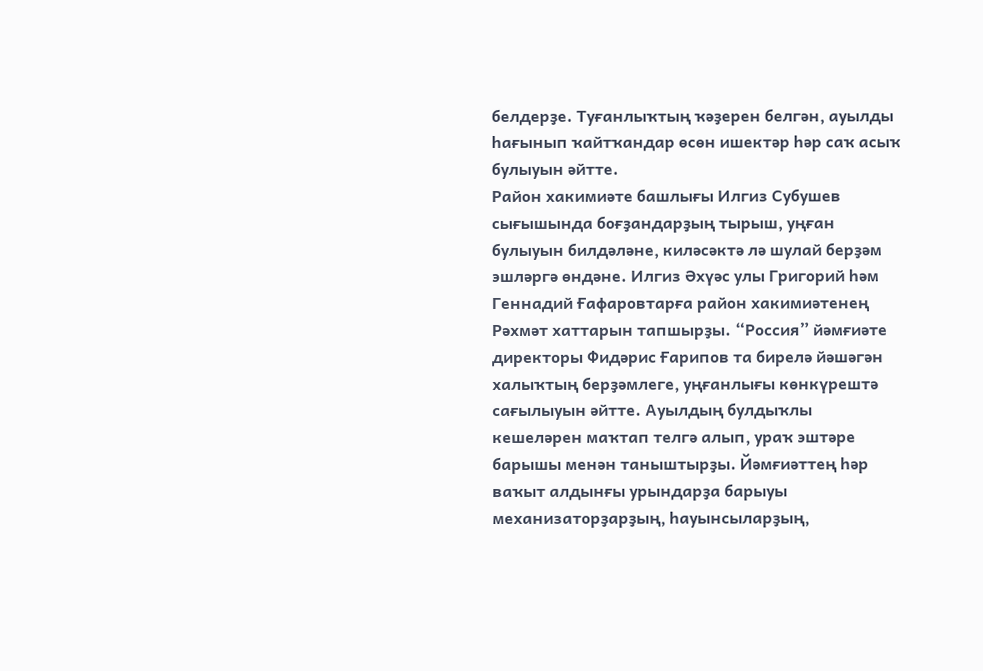белдерҙе. Туғанлыҡтың ҡәҙерен белгән, ауылды һағынып ҡайтҡандар өсөн ишектәр һәр саҡ асыҡ булыуын әйтте.
Район хакимиәте башлығы Илгиз Субушев сығышында боғҙандарҙың тырыш, уңған булыуын билдәләне, киләсәктә лә шулай берҙәм эшләргә өндәне. Илгиз Әхүәс улы Григорий һәм Геннадий Ғафаровтарға район хакимиәтенең Рәхмәт хаттарын тапшырҙы. “Россия” йәмғиәте директоры Фидәрис Ғарипов та бирелә йәшәгән халыҡтың берҙәмлеге, уңғанлығы көнкүрештә сағылыуын әйтте. Ауылдың булдыҡлы кешеләрен маҡтап телгә алып, ураҡ эштәре барышы менән таныштырҙы. Йәмғиәттең һәр ваҡыт алдынғы урындарҙа барыуы механизаторҙарҙың, һауынсыларҙың,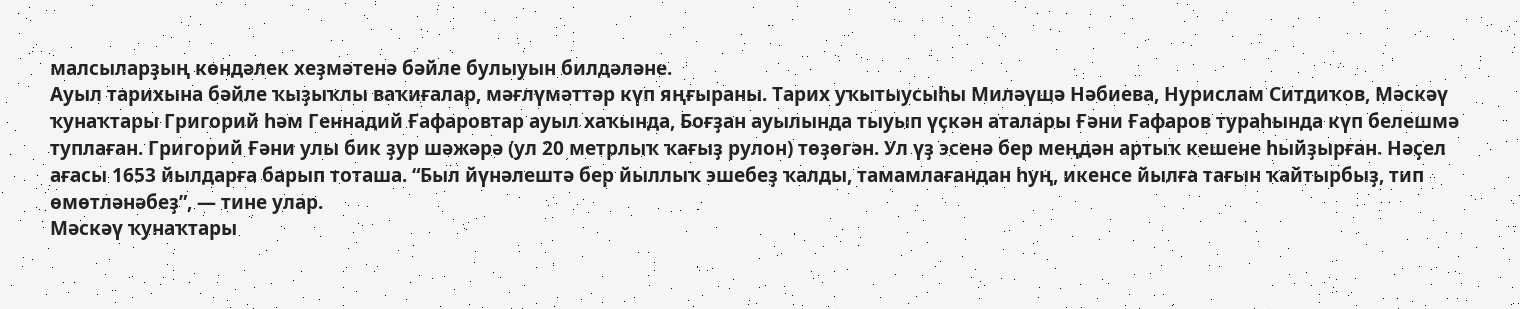малсыларҙың көндәлек хеҙмәтенә бәйле булыуын билдәләне.
Ауыл тарихына бәйле ҡыҙыҡлы ваҡиғалар, мәғлүмәттәр күп яңғыраны. Тарих уҡытыусыһы Миләүшә Нәбиева, Нурислам Ситдиҡов, Мәскәү ҡунаҡтары Григорий һәм Геннадий Ғафаровтар ауыл хаҡында, Боғҙан ауылында тыуып үҫкән аталары Ғәни Ғафаров тураһында күп белешмә туплаған. Григорий Ғәни улы бик ҙур шәжәрә (ул 20 метрлыҡ ҡағыҙ рулон) төҙөгән. Ул үҙ эсенә бер меңдән артыҡ кешене һыйҙырған. Нәҫел ағасы 1653 йылдарға барып тоташа. “Был йүнәлештә бер йыллыҡ эшебеҙ ҡалды, тамамлағандан һуң, икенсе йылға тағын ҡайтырбыҙ, тип өмөтләнәбеҙ”, — тине улар.
Мәскәү ҡунаҡтары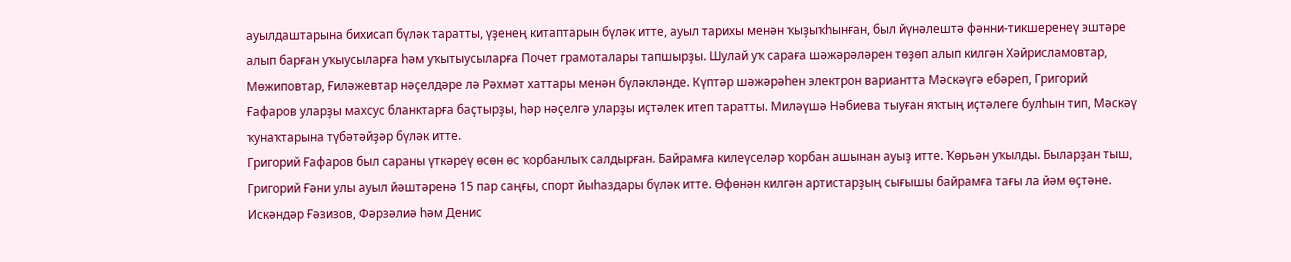ауылдаштарына бихисап бүләк таратты, үҙенең китаптарын бүләк итте, ауыл тарихы менән ҡыҙыҡһынған, был йүнәлештә фәнни-тикшеренеү эштәре алып барған уҡыусыларға һәм уҡытыусыларға Почет грамоталары тапшырҙы. Шулай уҡ сараға шәжәрәләрен төҙөп алып килгән Хәйрисламовтар, Мөжиповтар, Ғиләжевтар нәҫелдәре лә Рәхмәт хаттары менән бүләкләнде. Күптәр шәжәрәһен электрон вариантта Мәскәүгә ебәреп, Григорий Ғафаров уларҙы махсус бланктарға баҫтырҙы, һәр нәҫелгә уларҙы иҫтәлек итеп таратты. Миләүшә Нәбиева тыуған яҡтың иҫтәлеге булһын тип, Мәскәү ҡунаҡтарына түбәтәйҙәр бүләк итте.
Григорий Ғафаров был сараны үткәреү өсөн өс ҡорбанлыҡ салдырған. Байрамға килеүселәр ҡорбан ашынан ауыҙ итте. Ҡөрьән уҡылды. Быларҙан тыш, Григорий Ғәни улы ауыл йәштәренә 15 пар саңғы, спорт йыһаздары бүләк итте. Өфөнән килгән артистарҙың сығышы байрамға тағы ла йәм өҫтәне. Искәндәр Ғәзизов, Фәрзәлиә һәм Денис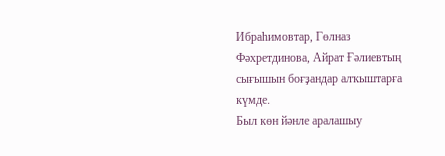Ибраһимовтар, Гөлназ Фәхретдинова, Айрат Ғәлиевтың сығышын боғҙандар алҡыштарға күмде.
Был көн йәнле аралашыу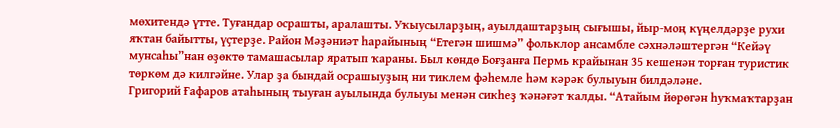мөхитендә үтте. Туғандар осрашты, аралашты. Уҡыусыларҙың, ауылдаштарҙың сығышы, йыр-моң күңелдәрҙе рухи яҡтан байытты, үҫтерҙе. Район Мәҙәниәт һарайының “Етегән шишмә” фольклор ансамбле сәхнәләштергән “Кейәү мунсаһы”нан өҙөктө тамашасылар яратып ҡараны. Был көндө Боғҙанға Пермь крайынан 35 кешенән торған туристик төркөм дә килгәйне. Улар ҙа бындай осрашыуҙың ни тиклем фәһемле һәм кәрәк булыуын билдәләне.
Григорий Ғафаров атаһының тыуған ауылында булыуы менән сикһеҙ ҡәнәғәт ҡалды. “Атайым йөрөгән һуҡмаҡтарҙан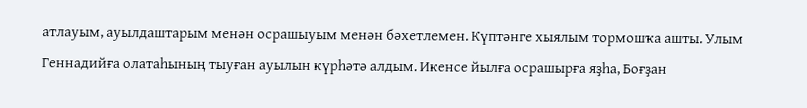атлауым, ауылдаштарым менән осрашыуым менән бәхетлемен. Күптәнге хыялым тормошҡа ашты. Улым Геннадийға олатаһының тыуған ауылын күрһәтә алдым. Икенсе йылға осрашырға яҙһа, Боғҙан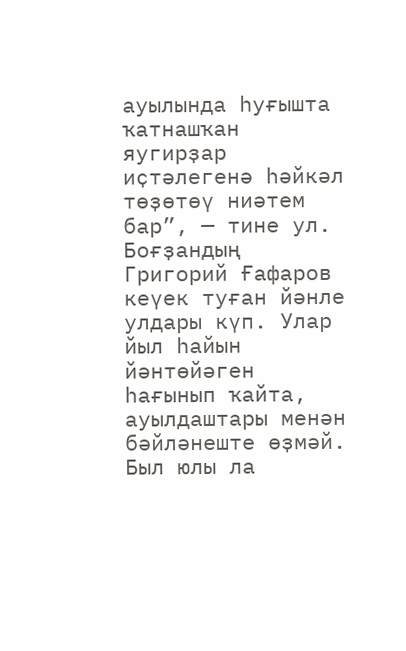ауылында һуғышта ҡатнашҡан яугирҙар иҫтәлегенә һәйкәл төҙөтөү ниәтем бар”, — тине ул.
Боғҙандың Григорий Ғафаров кеүек туған йәнле улдары күп. Улар йыл һайын йәнтөйәген һағынып ҡайта, ауылдаштары менән бәйләнеште өҙмәй. Был юлы ла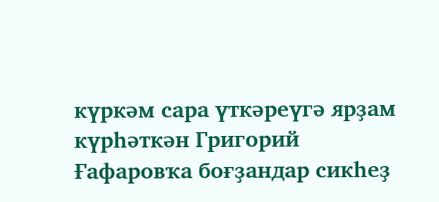күркәм сара үткәреүгә ярҙам күрһәткән Григорий Ғафаровҡа боғҙандар сикһеҙ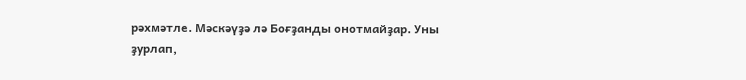рәхмәтле. Мәскәүҙә лә Боғҙанды онотмайҙар. Уны ҙурлап,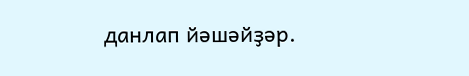данлап йәшәйҙәр.